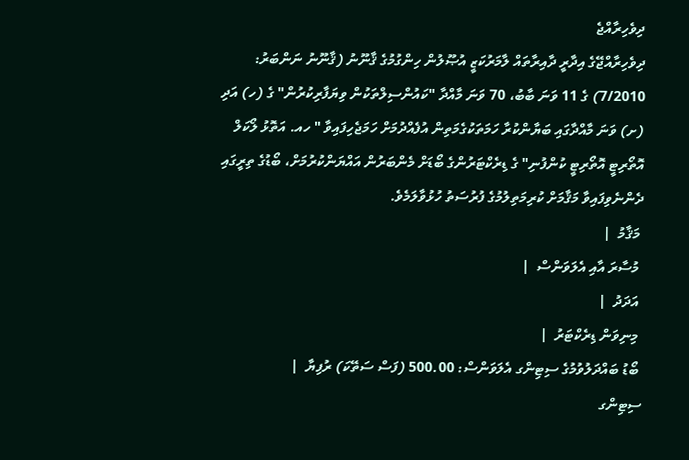ދިވެހިރާއްޖެ
ދިވެހިރާއްޖޭގެ އިދާރީ ދާއިރާތައް ލާމަރުކަޒީ އުޞޫލުން ހިންގުމުގެ ޤާނޫނު (ޤާނޫނު ނަންބަރު: 7/2010) ގެ 11 ވަނަ ބާބު، 70 ވަނަ މާއްދާ "ކައުންސިލްތަކުން ވިޔަފާރިކުރުން" ގެ (ހ) އަދި (ށ) ވަނަ މާއްދާގައި ބަޔާންކުރާ ހަމަތަކުގެމަތިން އުފެއްދުމަށް ހަމަޖެހިފައިވާ " ހއ. އަތޮޅު ލޯކަލް އޮތޯރިޓީ އޮތޯރިޓީ ކުންފުނި" ގެ ޑިރެކްޓަރުންގެ ބޯޑަށް މެންބަރުން އައްޔަންކުރުމަށް، ބޯޑުގެ ތިރީގައި ދެންނެވިފައިވާ މަޤާމަށް ކުރިމަތިލުމުގެ ފުރުސަތު ހުޅުވާލަމެވެ.
 މަޤާމު  |
 މުސާރަ އާއި އެލަވަންސް  |
 އަދަދު  |
 މިނިވަން ޑިރެކްޓަރު  |
 ބޯޑު ބައްދަލުވުމުގެ ސިޓިންގ އެލަވަންސް: 500.00 (ފަސް ސަތޭކަ) ރުފިޔާ  |
ސިޓިންގ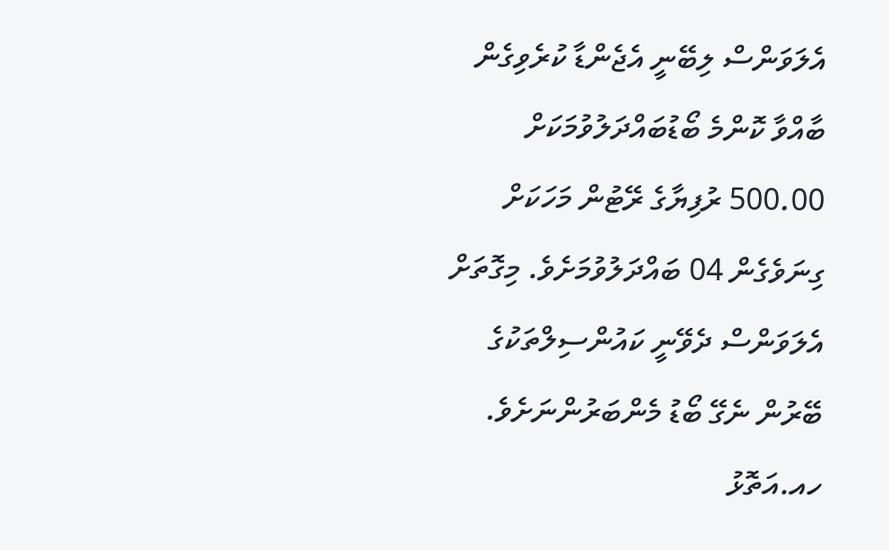އެލަވަންސް ލިބޭނީ އެޖެންޑާ ކުރެވިގެން ބާއްވާ ކޮންމެ ބޯޑުބައްދަލުވުމަކަށް 500.00 ރުފިޔާގެ ރޭޓުން މަހަކަށް ގިނަވެގެން 04 ބައްދަލުވުމަށެވެ. މިގޮތަށް އެލަވަންސް ދެވޭނީ ކައުންސިލްތަކުގެ ބޭރުން ނެގޭ ބޯޑު މެންބަރުންނަށެވެ.
ހއ.އަތޮޅު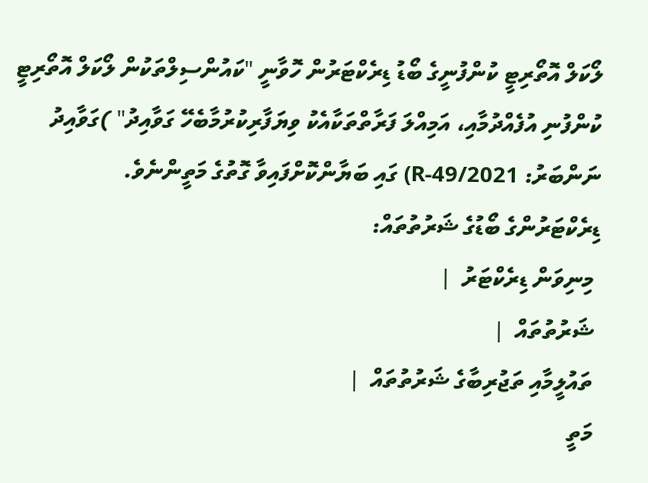ލޯކަލް އޮތޯރިޓީ ކުންފުނީގެ ބޯޑު ޑިރެކްޓަރުން ހޮވާނީ "ކައުންސިލްތަކުން ލޯކަލް އޮތޯރިޓީ ކުންފުނި އުފެއްދުމާއި، އަމިއްލަ ފަރާތްތަކާއެކު ވިޔަފާރިކުރުމާބެހޭ ގަވާއިދު" )ގަވާއިދު ނަންބަރު: 2021/R-49) ގައި ބަޔާންކޮށްފައިވާ ގޮތުގެ މަތީންނެވެ.
ޑިރެކްޓަރުންގެ ބޯޑުގެ ޝަރުތުތައް:
 މިނިވަން ޑިރެކްޓަރު  |
 ޝަރުތުތައް  |
 ތައުލީމާއި ތަޖުރިބާގެ ޝަރުތުތައް  |
 މަތީ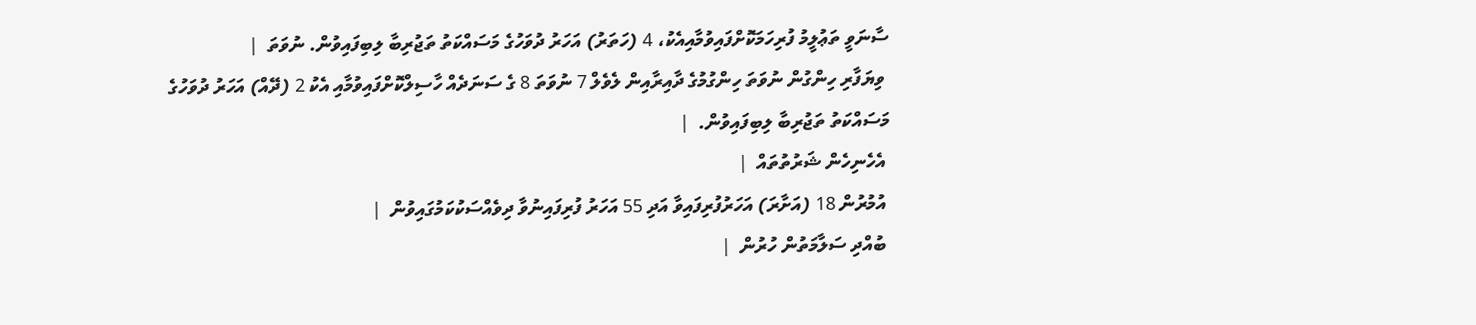ސާނަވީ ތަޢުލީމު ފުރިހަމަކޮށްފައިވުމާއިއެކު، 4 (ހަތަރު) އަހަރު ދުވަހުގެ މަސައްކަތު ތަޖުރިބާ ލިބިފައިވުން. ނުވަތަ  |
 ވިޔަފާރި ހިންގުން ނުވަތަ ހިންގުމުގެ ދާއިރާއިން ލެވެލް 7 ނުވަތަ 8 ގެ ސަނަދެއް ހާސިލްކޮށްފައިވުމާއި އެކު 2 (ދޭއް) އަހަރު ދުވަހުގެ މަސައްކަތު ތަޖުރިބާ ލިބިފައިވުން.  |
 އެހެނިހެން ޝަރުތުތައް  |
 އުމުރުން 18 (އަށާރަ) އަހަރުފުރިފައިވާ އަދި 55 އަހަރު ފުރިފައިނުވާ ދިވެއްސަކުކަމުގައިވުން  |
 ބުއްދި ސަލާމަތުން ހުރުން  |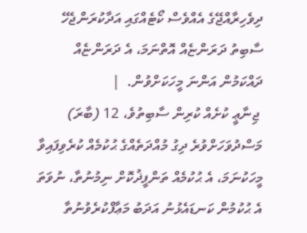ދިވެހިރާއްޖޭގެ އެއްވެސް ކޯޓެއްގައި އަދާކުރަންޖެހޭ ސާބިތު ދަރަންޏެއް އޮތްނަމަ، އެ ދަރަންޏެއް ދައްކަމުން އަންނަ މީހަކަށްވުން.  |
 ޖިނާޢީ ކުށެއް ކުރިން ސާބިތުވެ، 12 (ބާރަ) މަސްދުވަހަށްވުރެ ދިގު މުއްދަތެއްގެ ޙުކުމެއް ކުރެވިފައިވާ މީހަކުނަމަ، އެ ޙުކުމެއް ތަންފީޛުކޮށް ނިމުނުތާ، ނުވަތަ އެ ޙުކުމުން ކަނޑައެޅުނު އަދަބު މަޢާފްކުރެވުނުތާ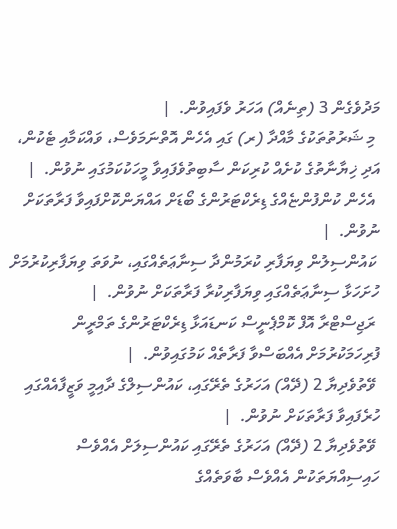މަދުވެގެން 3 (ތިނެއް) އަހަރު ވެފައިވުން.  |
 މި ޝަރުތުތަކުގެ މާއްދާ (ރ) ގައި އެހެން އޮތްނަމަވެސް، ވައްކަމާއި ޓެކުން، އަދި ޚިޔާނާތުގެ ކުށެއް ކުރިކަން ސާބިތުވެފައިވާ މީހަކުކަމުގައި ނުވުން.  |
 އެހެން ކުންފުންޏެއްގެ ޑިރެކްޓަރުންގެ ބޯޑަށް އައްޔަންކޮށްފައިވާ ފަރާތަކަށް ނުވުން.  |
 ކައުންސިލުން ވިޔަފާރި ކުރަމުންދާ ސިނާޢަތެއްގައި، ނުވަތަ ވިޔަފާރިކުރުމަށް ހުށަހަޅާ ސިނާޢަތެއްގައި ވިޔަފާރިކުރާ ފަރާތަކަށް ނުވުން.  |
 ރަޖިސްޓްރާ އޮފް ކޮމްޕެނީސް ކަނޑައަޅާ ޑިރެކްޓަރުންގެ ތަމްރީން ފުރިހަމަކުރުމަށް އެއްބަސްވާ ފަރާތެއް ކަމުގައިވުން.  |
 ވޭތުވެދިޔާ 2 (ދޭއް) އަހަރުގެ ތެރޭގައި، ކައުންސިލްގެ ދާއިމީ ވަޒީފާއެއްގައި ހުރެފައިވާ ފަރާތަކަށް ނުވުން.  |
 ވޭތުވެދިޔާ 2 (ދޭއް) އަހަރުގެ ތެރޭގައި ކައުންސިލަށް އެއްވެސް ހައިސިއްޔަތަކުން އެއްވެސް ބާވަތެއްގެ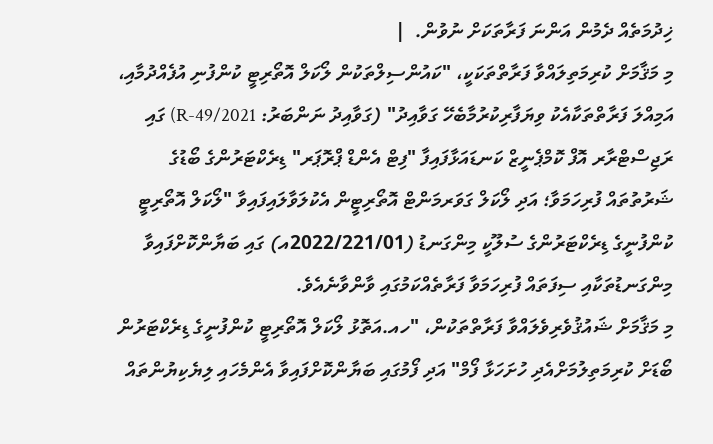ޚިދުމަތެއް ދެމުން އަންނަ ފަރާތަކަށް ނުވުން.  |
މި މަޤާމަށް ކުރިމަތިލައްވާ ފަރާތްތަކަކީ، "ކައުންސިލްތަކުން ލޯކަލް އޮތޯރިޓީ ކުންފުނި އުފެއްދުމާއި، އަމިއްލަ ފަރާތްތަކާއެކު ވިޔަފާރިކުރުމާބެހޭ ގަވާއިދު" (ގަވާއިދު ނަންބަރު: 2021/R-49) ގައި ރަޖިސްޓްރާރ އޮފް ކޮމްޕެނީޒް ކަނޑައަޅާފައިފާ "ފިޓް އެންޑް ޕްރޮޕަރ" ޑިރެކްޓަރުންގެ ބޯޑުގެ ޝަރުތުތައް ފުރިހަމަވާ؛ އަދި ލޯކަލް ގަވަރމަންޓް އޮތޯރިޓީން އެކުލަވާލައިފައިވާ "ލޯކަލް އޮތޯރިޓީ ކުންފުނީގެ ޑިރެކްޓަރުންގެ ސުލޫކީ މިންގަނޑު (2022/221/01އ) ގައި ބަޔާންކޮށްފައިވާ މިންގަނޑުތަކާއި ސިފަތައް ފުރިހަމަވާ ފަރާތެއްކަމުގައި ވާންވާނެއެވެ.
މި މަޤާމަށް ޝައުޤުވެރިވެލައްވާ ފަރާތްތަކުން، "ހއ.އަތޮޅު ލޯކަލް އޮތޯރިޓީ ކުންފުނީގެ ޑިރެކްޓަރުން ބޯޑަށް ކުރިމަތިލުމަށްއެދި ހުށަހަޅާ ފޯމް" އަދި ފޯމުގައި ބަޔާންކޮށްފައިވާ އެންމެހައި ލިޔެކިޔުންތައް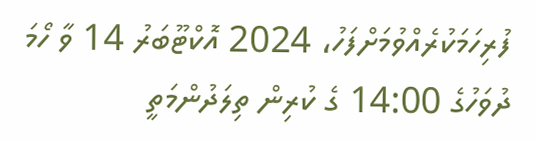ފުރިހަމަކުރެއްވުމަށްފަހު، 2024 އޮކްޓޫބަރު 14 ވާ ހޯމަ ދުވަހުގެ 14:00 ގެ ކުރިން ތިލަދުންމަތީ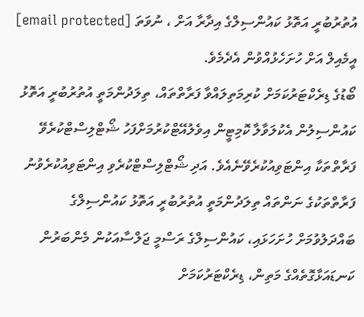އުތުރުބުރީ އަތޮޅު ކައުންސިލްގެ އިދާރާ އަށް ، ނުވަތަ [email protected] އީމެއިލް އަށް ހުށަހެޅުއްވުން އެދެމެވެ.
ބޯޑުގެ ޑިރެކްޓަރުކަމަށް ކުރިމަތިލައްވާ ފަރާތްތައް، ތިލަދުންމަތީ އުތުރުބުރީ އަތޮޅު ކައުންސިލުން އެކުލަވާލާ ކޮމިޓީން އިވެލުއޭޓްކުރުމަށްފަހު ޝޯޓްލިސްޓްކުރެވޭ ފަރާތްތަކާ އިންޓަވިއުކުރެވޭނެއެވެ. އަދި ޝޯޓްލިސްޓްކުރެވި އިންޓަވިއުކުރެވުނު ފަރާތްތަކުގެ ނަންތައް ތިލަދުންމަތީ އުތުރުބުރީ އަތޮޅު ކައުންސިލްގެ ބައްދަލުވުމަށް ހުށަހަޅައި، ކައުންސިލްގެ ރަސްމީ ޖަލްސާއަކުން މެންބަރުން ކަނޑައަޅާގޮތެއްގެ މަތިން، ޑިރެކްޓަރުކަމަށް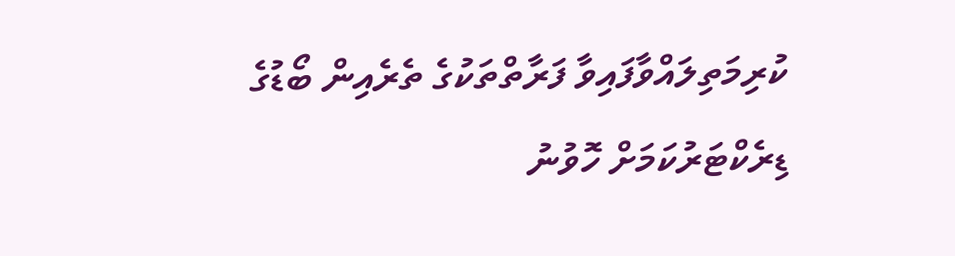ކުރިމަތިލައްވާފައިވާ ފަރާތްތަކުގެ ތެރެއިން ބޯޑުގެ ޑިރެކްޓަރުކަމަށް ހޮވުނު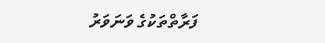ފަރާތްތަކުގެ ވަނަވަރު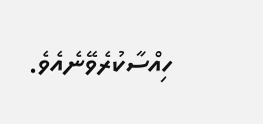ހިއްސާކުރެވޭނެއެވެ.